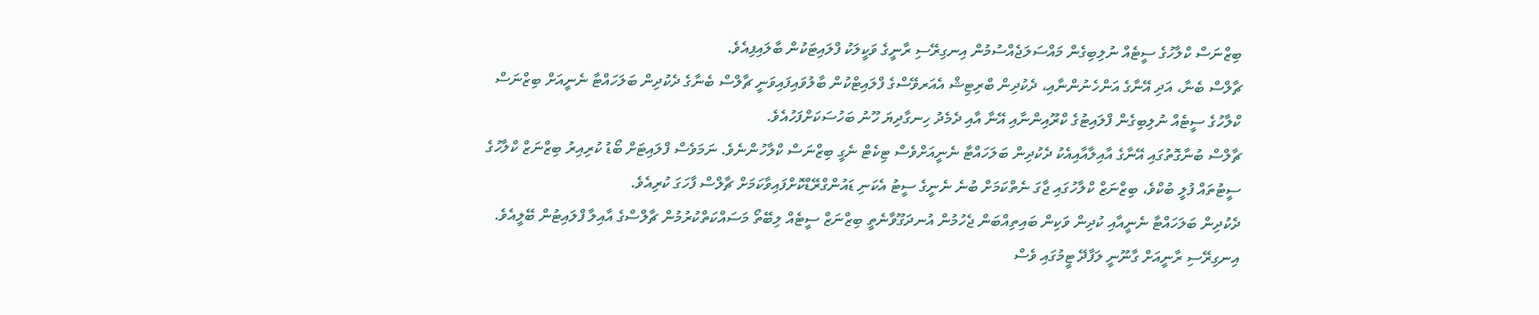ބިޒްނަސް ކްލާހުގެ ސީޓެއް ނުލިބިގެން މައްސަލަޖެއްސުމުން އިނގިރޭސި ރާނީގެ ވަކީލަކު ފްލައިޓަކުން ބާލައިފިއެވެ.
ޗާލްސް ބެނާ، އަދި އޭނާގެ އަންހެނުންނާއި، ދެކުދިން ބްރިޓިޝް އެއަރވޭސްގެ ފްލައިޓްކުން ބާލުވައިފައިވަނީ ޗާލްސް ބެނާގެ ދެކުދިން ބަލަހައްޓާ ނެނީއަށް ބިޒްނަސް ކްލާހުގެ ސީޓެއް ނުލިބިގެން ފްލައިޓުގެ ކްރޫއިންނާއި އޭނާ އާއި ދެމެދު ހިނގާދިޔަ ހޫނު ބަހުސަކަށްފަހުއެވެ.
ޗާލްސް ބުނާގޮތުގައި އޭނާގެ އާއިލާއާއިއެކު ދެކުދިން ބަލަހައްޓާ ނެނީއަށްވެސް ޓިކެޓް ނެގީ ބިޒްނަސް ކްލާހުންނެވެ. ނަމަވެސް ފްލައިޓަށް ބޯޑު ކުރިއިރު ބިޒްނަޒް ކްލާހުގެ ސީޓުތައް ފުލީ ބުކްވެ، ބިޒްނަޒް ކްލާހުގައި ޖާގަ ނެތްކަމަށް ބުނެ ނެނީގެ ސީޓު އެކަނި ޑައުންގްރޭޑްކޮށްފައިވާކަމަށް ޗާލްސް ފާހަގަ ކުރިއެވެ.
ދެކުދިން ބަލަހައްޓާ ނެނީއާއި ކުދިން ވަކިން ބައިތިއްބަން ޖެހުމުން އުނދަގޫވާނެތީ ބިޒްނަޒް ސީޓެއް ލިބޭތޯ މަސައްކަތްކުރުމުން ޗާލްސްގެ އާއިލާ ފްލައިޓުން ބޭލީއެވެ. އިނގިރޭސި ރާނީއަށް ގާނޫނީ ލަފާދޭ ޓީމުގައި ވެސް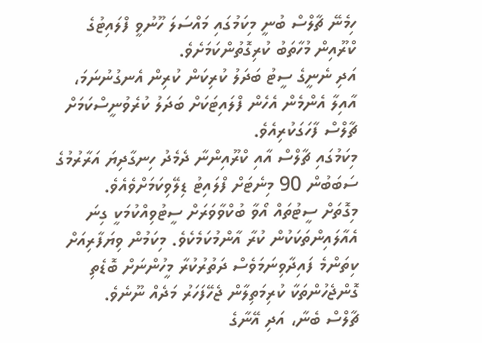ހިމެނޭ ޗާލްސް ބުނީ މިކަމުގައި މައްސަލަ ހޫނުވީ ފްލައިޓުގެ ކްރޫއިން މުހާތަބު ކުރިގޮތުންކަމަށެވެ.
އަދި ނެނީގެ ސީޓު ބަދަލު ކުރިކަން ކުރިން އެނގުނުނަމަ، އާއިލާ އެންމެން އެހެން ފްލައިޓަކަށް ބަދަލު ކުރެވުނީސްކަމަށް ޗާލްސް ފާހަގަކުރިއެވެ.
މިކަމުގައި ޗާލްސް އާއި ކްރޫއިންނާ ދެމެދު ހިނގާދިޔަ އަރާރުމުގެ ސަބަބުން 90 މިނެޓަށް ފްލައިޓު ޑިލޭވިކަމަށްވެއެވެ.
މިގޮތަށް ސީޓުތައް އޯވާ ބުކްވާވަރަށް ސީޓުވިއްކުމަކީ ގިނަ އެއާލައިންތަކަކުން ކުރާ އާންމުކަމެކެވެ. މިކަމުން ވިޔަފާރިއަށް ކިތަންމެ ފައިދާވިނަމަވެސް ދަތުރުކުރާ މީހުންނަށް ބޮޑެތި ގޮންޖެހުންތަކާ ކުރިމަތިލާން ޖެހޭފަހަރު މަދެއް ނޫނެވެ.
ޗާލްސް ބެނާ، އަދި އޭނާގެ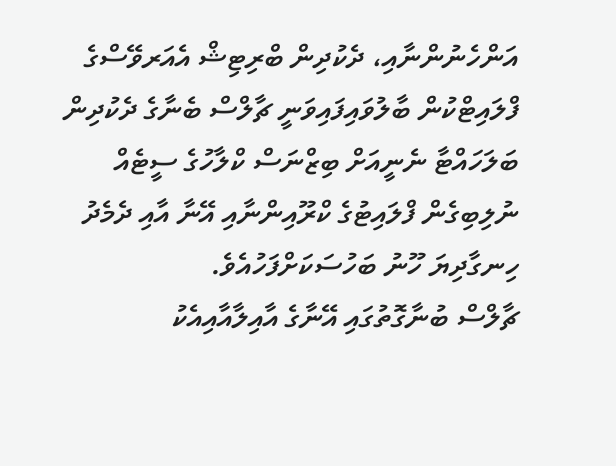އަންހެނުންނާއި، ދެކުދިން ބްރިޓިޝް އެއަރވޭސްގެ ފްލައިޓްކުން ބާލުވައިފައިވަނީ ޗާލްސް ބެނާގެ ދެކުދިން ބަލަހައްޓާ ނެނީއަށް ބިޒްނަސް ކްލާހުގެ ސީޓެއް ނުލިބިގެން ފްލައިޓުގެ ކްރޫއިންނާއި އޭނާ އާއި ދެމެދު ހިނގާދިޔަ ހޫނު ބަހުސަކަށްފަހުއެވެ.
ޗާލްސް ބުނާގޮތުގައި އޭނާގެ އާއިލާއާއިއެކު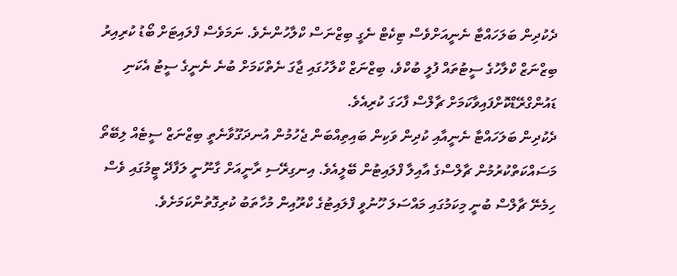ދެކުދިން ބަލަހައްޓާ ނެނީއަށްވެސް ޓިކެޓް ނެގީ ބިޒްނަސް ކްލާހުންނެވެ. ނަމަވެސް ފްލައިޓަށް ބޯޑު ކުރިއިރު ބިޒްނަޒް ކްލާހުގެ ސީޓުތައް ފުލީ ބުކްވެ، ބިޒްނަޒް ކްލާހުގައި ޖާގަ ނެތްކަމަށް ބުނެ ނެނީގެ ސީޓު އެކަނި ޑައުންގްރޭޑްކޮށްފައިވާކަމަށް ޗާލްސް ފާހަގަ ކުރިއެވެ.
ދެކުދިން ބަލަހައްޓާ ނެނީއާއި ކުދިން ވަކިން ބައިތިއްބަން ޖެހުމުން އުނދަގޫވާނެތީ ބިޒްނަޒް ސީޓެއް ލިބޭތޯ މަސައްކަތްކުރުމުން ޗާލްސްގެ އާއިލާ ފްލައިޓުން ބޭލީއެވެ. އިނގިރޭސި ރާނީއަށް ގާނޫނީ ލަފާދޭ ޓީމުގައި ވެސް ހިމެނޭ ޗާލްސް ބުނީ މިކަމުގައި މައްސަލަ ހޫނުވީ ފްލައިޓުގެ ކްރޫއިން މުހާތަބު ކުރިގޮތުންކަމަށެވެ.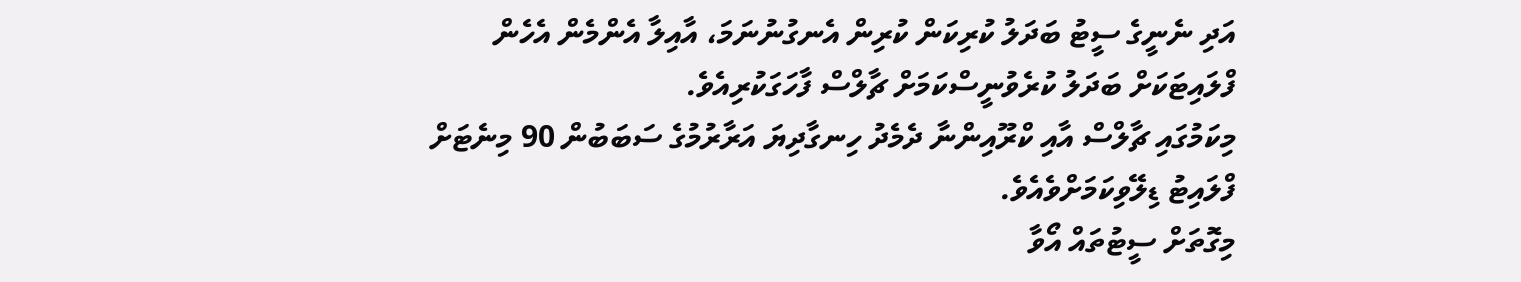އަދި ނެނީގެ ސީޓު ބަދަލު ކުރިކަން ކުރިން އެނގުނުނަމަ، އާއިލާ އެންމެން އެހެން ފްލައިޓަކަށް ބަދަލު ކުރެވުނީސްކަމަށް ޗާލްސް ފާހަގަކުރިއެވެ.
މިކަމުގައި ޗާލްސް އާއި ކްރޫއިންނާ ދެމެދު ހިނގާދިޔަ އަރާރުމުގެ ސަބަބުން 90 މިނެޓަށް ފްލައިޓު ޑިލޭވިކަމަށްވެއެވެ.
މިގޮތަށް ސީޓުތައް އޯވާ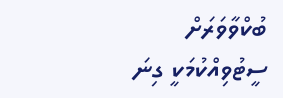ބުކްވާވަރަށް ސީޓުވިއްކުމަކީ ގިނަ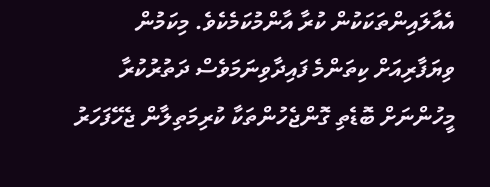އެއާލައިންތަކަކުން ކުރާ އާންމުކަމެކެވެ. މިކަމުން ވިޔަފާރިއަށް ކިތަންމެ ފައިދާވިނަމަވެސް ދަތުރުކުރާ މީހުންނަށް ބޮޑެތި ގޮންޖެހުންތަކާ ކުރިމަތިލާން ޖެހޭފަހަރު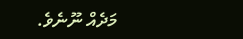މަދެއް ނޫނެވެ.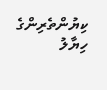ކިޔުންތެރިންގެ ހިޔާލު